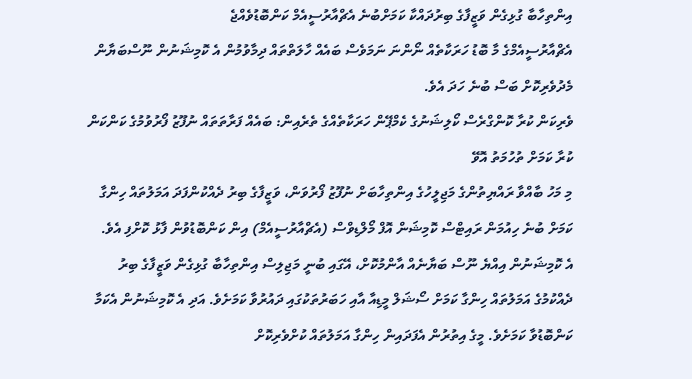އިންތިހާބާ ގުޅިގެން ވަޒީފާގެ ބިރުދައްކާ ކަމަށްބުނެ އެޗްއާރުސީއެމް ކަންބޮޑުވެއްޖެ
އެޗްއާރުސީއެމްގެ މާ ބޮޑު ހަރަކާތެއް ނޯންނަ ނަމަވެސް ބައެއް ހާލަތްތައް ދިމާވުމުން އެ ކޮމިޝަނުން ނޫސްބަޔާން މެދުވެރިކޮށް ބަސް ބުނެ ހަދަ އެވެ.
ވެރިކަން ކުރާ ކޮންގްރެސް ކޯލިޝަނުގެ ކެމްޕޭން ހަރަކާތެއްގެ ތެރެއިން: ބައެއް ފަރާތަތައް ނުފޫޒު ފޯރުވުމުގެ ކަންކަން ކުރާ ކަމަށް ތުހުމަތު އޮވޭ
މި މަހު ބާއްވާ ރައްޔިތުންގެ މަޖިލީހުގެ އިންތިހާބަށް ނުފޫޒު ފޯރުވަން، ވަޒީފާގެ ބިރު ދެއްކުންފަދަ އަމަލުތައް ހިންގާ ކަމަށް ބުނެ ހިއުމަން ރައިޓްސް ކޮމިޝަން އޮފް މޯލްޑިވްސް (އެޗްއާރުސީއެމް) އިން ކަންބޮޑުވުން ފާޅު ކޮށްފި އެވެ.
އެ ކޮމިޝަނުން އިއްޔެ ނޫސް ބަޔާނެއް އާންމުކޮށް، އޭގައި ބުނީ މަޖިލިސް އިންތިހާބާ ގުޅިގެން ވަޒީފާގެ ބިރު ދެއްކުމުގެ އަމަލުތައް ހިންގާ ކަމަށް ސޯޝަލް މީޑިއާ އާއި ހަބަރުތަކުގައި ދައުރުވާ ކަމަށެވެ. އަދި އެ ކޮމިޝަނުން އެކަމާ ކަންބޮޑުވާ ކަމަށެވެ. މީގެ އިތުރުން އެފަދައިން ހިންގާ އަމަލުތައް ކުށްވެރިކޮށް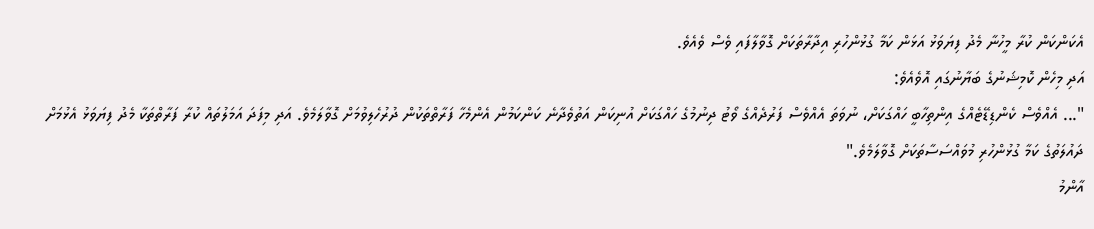އެކަންކަން ކުރާ މީހުނާ މެދު ފިޔަވަޅު އަޅަން ކަމާ ގުޅުންހުރި އިދާރާތަކަށް ގޮވާލާފައި ވެސް ވެއެވެ.
އަދި މިހެން ކޮމިޝަނުގެ ބަޔާނުގައި އޮވެއެވެ:
"... އެއްވެސް ކެންޑިޑޭޓެއްގެ އިންތިހާބީ ހައްގަކަށް، ނުވަތަ އެއްވެސް ފަރުދެއްގެ ވޯޓު ދިނުމުގެ ހައްގަކަށް އުނިކަން އަތުވެދާނެ ކަންކަމުން އެންމެހާ ފަރާތްތަކުން ދުރުހެލިވުމަށް ގޮވާލަމެވެ. އަދި މިފަދަ އަމަލުތައް ކުރާ ފަރާތްތަކާ މެދު ފިޔަވަޅު އެޅުމަށް ދައުލަތުގެ ކަމާ ގުޅުންހުރި މުވައްސަސާތަކަށް ގޮވާލަމެވެ."
އާންމު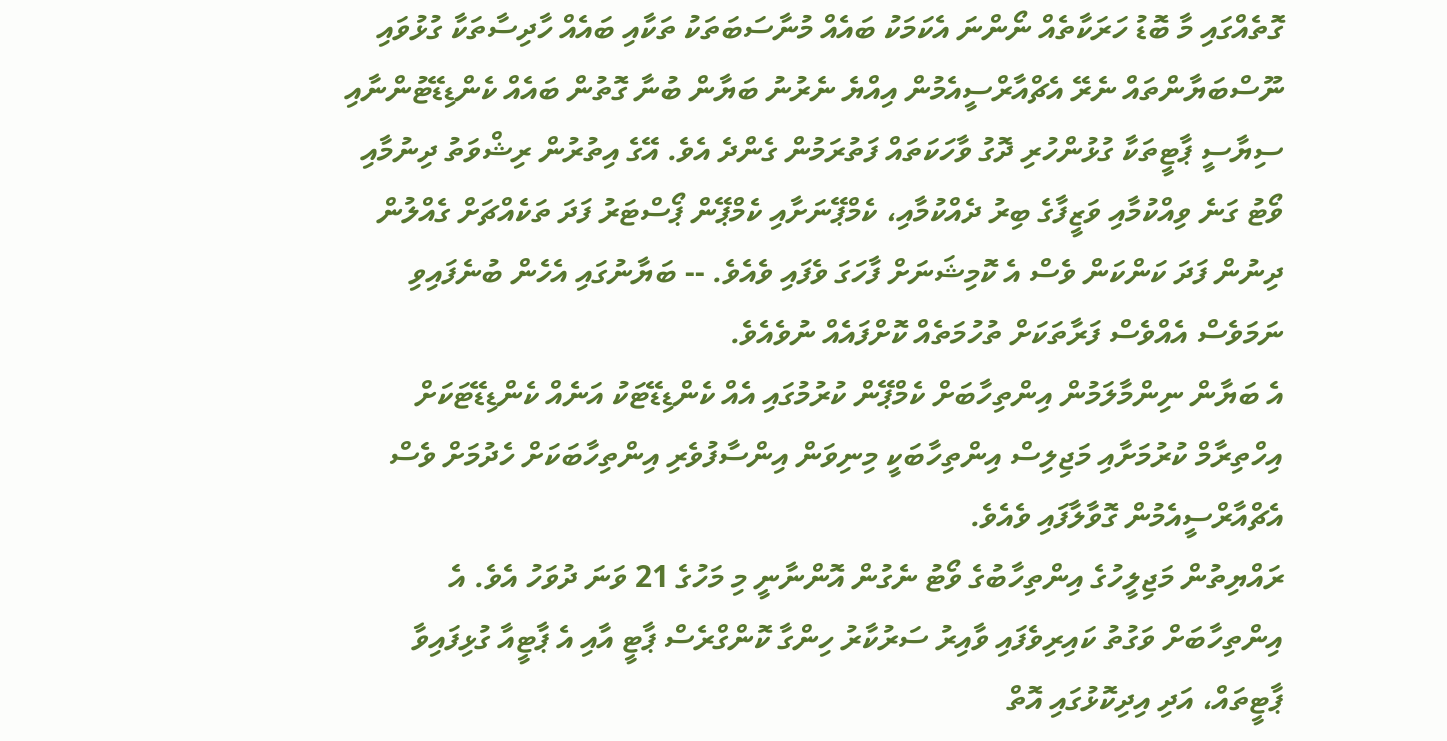ގޮތެއްގައި މާ ބޮޑު ހަރަކާތެއް ނޯންނަ އެކަމަކު ބައެއް މުނާސަބަތަކު ތަކާއި ބައެއް ހާދިސާތަކާ ގުޅުވައި ނޫސްބަޔާންތައް ނެރޭ އެޗްއާރްސީއެމުން އިއްޔެ ނެރުނު ބަޔާން ބުނާ ގޮތުން ބައެއް ކެންޑިޑޭޓުންނާއި ސިޔާސީ ޕާޓީތަކާ ގުޅުންހުރި ދޮގު ވާހަކަތައް ފަތުރަމުން ގެންދެ އެވެ. އޭގެ އިތުރުން ރިޝްވަތު ދިނުމާއި ވޯޓު ގަނެ ވިއްކުމާއި ވަޒީފާގެ ބިރު ދެއްކުމާއި، ކެމްޕޭނަށާއި ކެމްޕޭން ޕޯސްޓަރު ފަދަ ތަކެއްޗަށް ގެއްލުން ދިނުން ފަދަ ކަންކަން ވެސް އެ ކޮމިޝަނަށް ފާހަގަ ވެފައި ވެއެވެ. -- ބަޔާނުގައި އެހެން ބުނެފައިވި ނަމަވެސް އެއްވެސް ފަރާތަކަށް ތުހުމަތެއް ކޮށްފައެއް ނުވެއެވެ.
އެ ބަޔާން ނިންމާލަމުން އިންތިހާބަށް ކެމްޕޭން ކުރުމުގައި އެއް ކެންޑިޑޭޓަކު އަނެއް ކެންޑިޑޭޓަކަށް އިހްތިރާމް ކުރުމަށާއި މަޖިލިސް އިންތިހާބަކީ މިނިވަން އިންސާފުވެރި އިންތިހާބަކަށް ހެދުމަށް ވެސް އެޗްއާރްސީއެމުން ގޮވާލާފައި ވެއެވެ.
ރައްޔިތުން މަޖިލީހުގެ އިންތިހާބުގެ ވޯޓު ނެގުން އޮންނާނީ މި މަހުގެ 21 ވަނަ ދުވަހު އެވެ. އެ އިންތިހާބަށް ވަގުތު ކައިރިވެފައި ވާއިރު ސަރުކާރު ހިންގާ ކޮންގްރެސް ޕާޓީ އާއި އެ ޕާޓީއާ ގުޅިފައިވާ ޕާޓީތައް، އަދި އިދިކޮޅުގައި އޮތް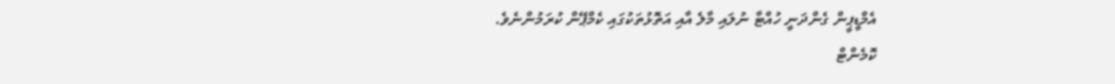އެމްޑީޕީން ގެންދަނީ ހުއްޓާ ނުލައި މާލެ އާއި އަތޮޅުތަކުގައި ކެމްޕޭން ކުރަމުންނެވެ.
ކޮމެންޓް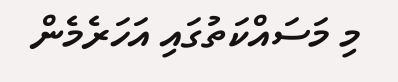މި މަސައްކަތުގައި އަހަރެމެން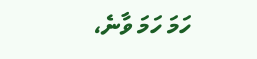ހަމަ ހަމަ ވާނެ،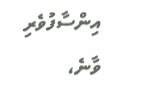އިންސާފުވެރި ވާނެ،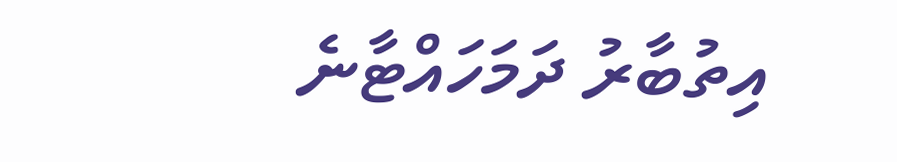އިތުބާރު ދަމަހައްޓާނެ